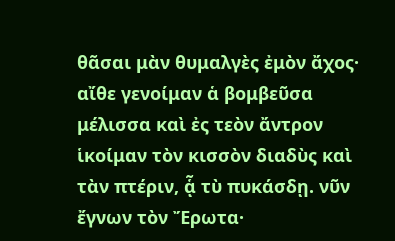θᾶσαι μὰν θυμαλγὲς ἐμὸν ἄχος· αἴθε γενοίμαν ἁ βομβεῦσα μέλισσα καὶ ἐς τεὸν ἄντρον ἱκοίμαν τὸν κισσὸν διαδὺς καὶ τὰν πτέριν, ᾇ τὺ πυκάσδῃ. νῦν ἔγνων τὸν Ἔρωτα·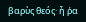βαρὺς θεός· ἦ ῥα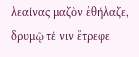λεαίνας μαζὸν ἐθήλαζε, δρυμῷ τέ νιν ἔτρεφε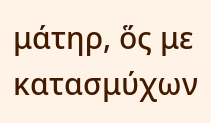μάτηρ, ὅς με κατασμύχων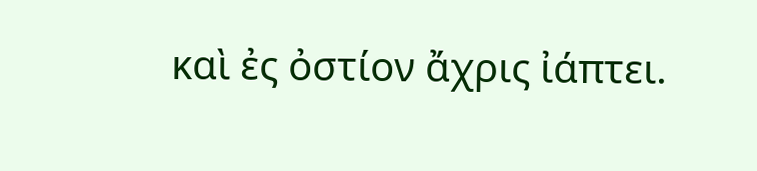καὶ ἐς ὀστίον ἄχρις ἰάπτει.